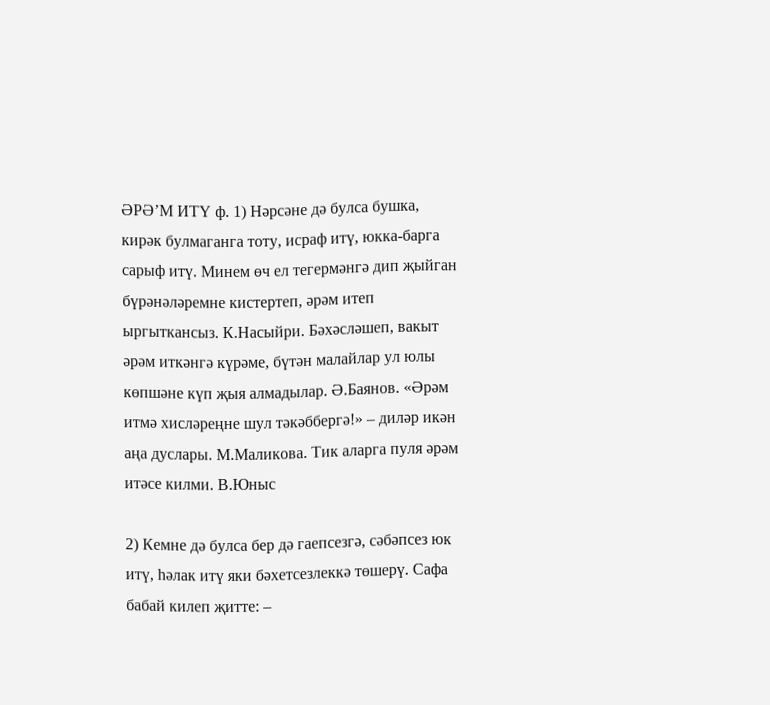ӘРӘ’М ИТҮ ф. 1) Нәрсәне дә булса бушка, кирәк булмаганга тоту, исраф итү, юкка-барга сарыф итү. Минем өч ел тегермәнгә дип җыйган бүрәнәләремне кистертеп, әрәм итеп ыргыткансыз. К.Насыйри. Бәхәсләшеп, вакыт әрәм иткәнгә күрәме, бүтән малайлар ул юлы көпшәне күп җыя алмадылар. Ә.Баянов. «Әрәм итмә хисләреңне шул тәкәббергә!» – диләр икән аңа дуслары. М.Маликова. Тик аларга пуля әрәм итәсе килми. В.Юныс

2) Кемне дә булса бер дә гаепсезгә, сәбәпсез юк итү, һәлак итү яки бәхетсезлеккә төшерү. Сафа бабай килеп җитте: –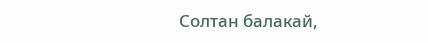Солтан балакай,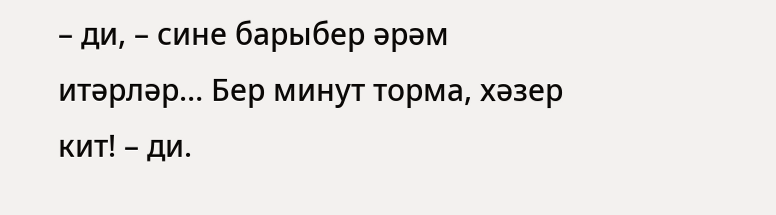– ди, – сине барыбер әрәм итәрләр… Бер минут торма, хәзер кит! – ди.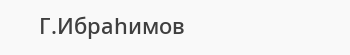Г.Ибраһимов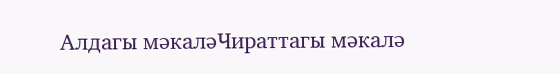Алдагы мәкаләЧираттагы мәкалә